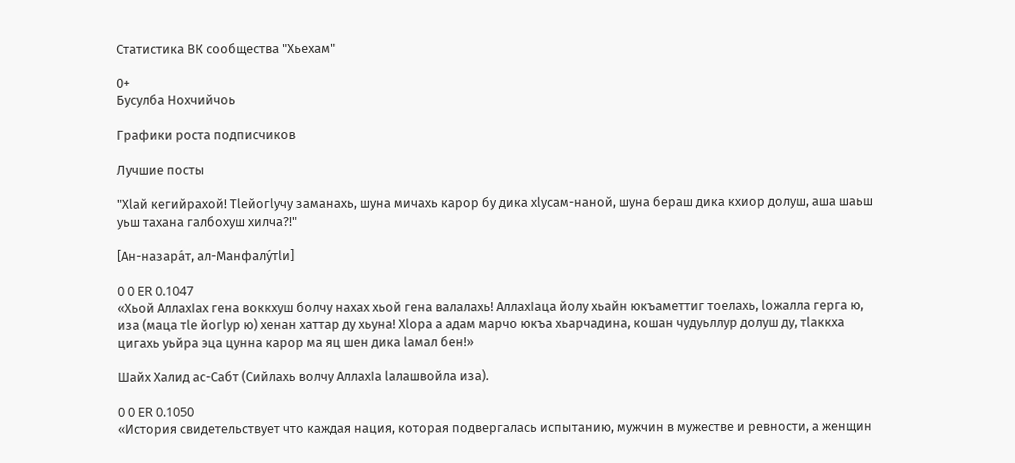Статистика ВК сообщества "Хьехам"

0+
Бусулба Нохчийчоь

Графики роста подписчиков

Лучшие посты

"Хlай кегийрахой! Тlейогlучу заманахь, шуна мичахь карор бу дика хlусам-наной, шуна бераш дика кхиор долуш, аша шаьш уьш тахана галбохуш хилча?!"

[Ан-назара́т, ал-Манфалу́тlи]

0 0 ER 0.1047
«Хьой АллахIах гена воккхуш болчу нахах хьой гена валалахь! АллахIаца йолу хьайн юкъаметтиг тоелахь, lожалла герга ю, иза (маца тlе йогlур ю) хенан хаттар ду хьуна! Хlора а адам марчо юкъа хьарчадина, кошан чудуьллур долуш ду, тlаккха цигахь уьйра эца цунна карор ма яц шен дика lамал бен!»

Шайх Халид ас-Сабт (Сийлахь волчу АллахIа lалашвойла иза).

0 0 ER 0.1050
«История свидетельствует что каждая нация, которая подвергалась испытанию, мужчин в мужестве и ревности, а женщин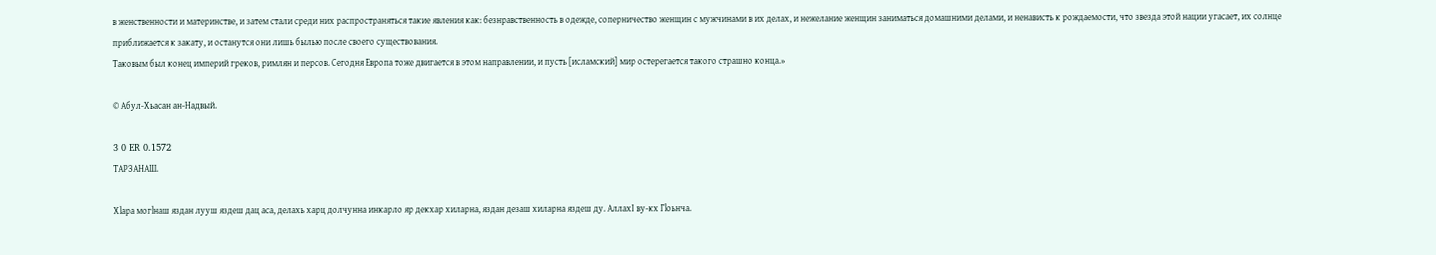в женственности и материнстве, и затем стали среди них распространяться такие явления как: безнравственность в одежде, соперничество женщин с мужчинами в их делах, и нежелание женщин заниматься домашними делами, и ненависть к рождаемости, что звезда этой нации угасает, их солнце приближается к закату, и останутся они лишь былью после своего существования.
Таковым был конец империй греков, римлян и персов. Сегодня Европа тоже двигается в этом направлении, и пусть [исламский] мир остерегается такого страшно конца.»

© Абул-Хьасан ан-Надвый.

3 0 ER 0.1572
ТАРЗАНАШ.

Хlара могlнаш яздан лууш яздеш дац аса, делахь харц долчунна инкарло яр декхар хиларна, яздан дезаш хиларна яздеш ду. АллахI ву-кх Гlоьнча.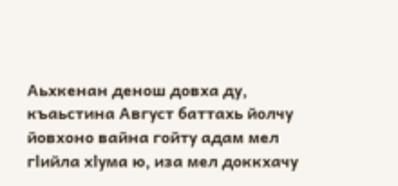Аьхкенан денош довха ду, къаьстина Август баттахь йолчу йовхоно вайна гойту адам мел гlийла хlума ю, иза мел доккхачу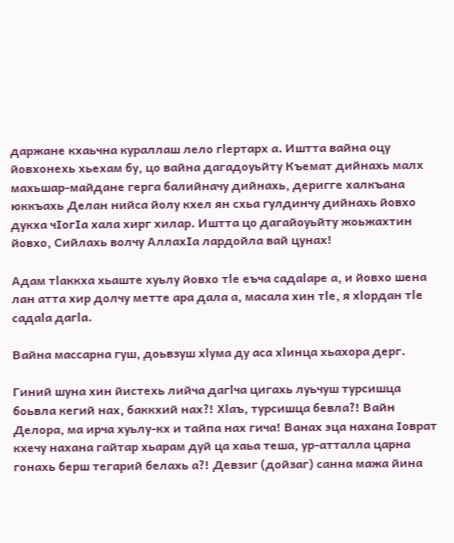даржане кхаьчна кураллаш лело гlертарх а. Иштта вайна оцу йовхонехь хьехам бу, цо вайна дагадоуьйту Къемат дийнахь малх махьшар-майдане герга балийначу дийнахь, деригге халкъана юккъахь Делан нийса йолу кхел ян схьа гулдинчу дийнахь йовхо дукха чӀогӀа хала хирг хилар. Иштта цо дагайоуьйту жоьжахтин йовхо, Сийлахь волчу АллахIа лардойла вай цунах!

Адам тlаккха хьаште хуьлу йовхо тlе еъча садаlаре а, и йовхо шена лан атта хир долчу метте ара дала а, масала хин тlе, я хlордан тlе садаlа дагlа.

Вайна массарна гуш, доьвзуш хlума ду аса хlинца хьахора дерг.

Гиний шуна хин йистехь лийча дагlча цигахь луьчуш турсишца боьвла кегий нах, баккхий нах?! Хlаъ, турсишца бевла?! Вайн Делора, ма ирча хуьлу-кх и тайпа нах гича! Ванах эца нахана Ӏоврат кхечу нахана гайтар хьарам дуй ца хаьа теша, ур-атталла царна гонахь берш тегарий белахь а?! Девзиг (дойзаг) санна мажа йина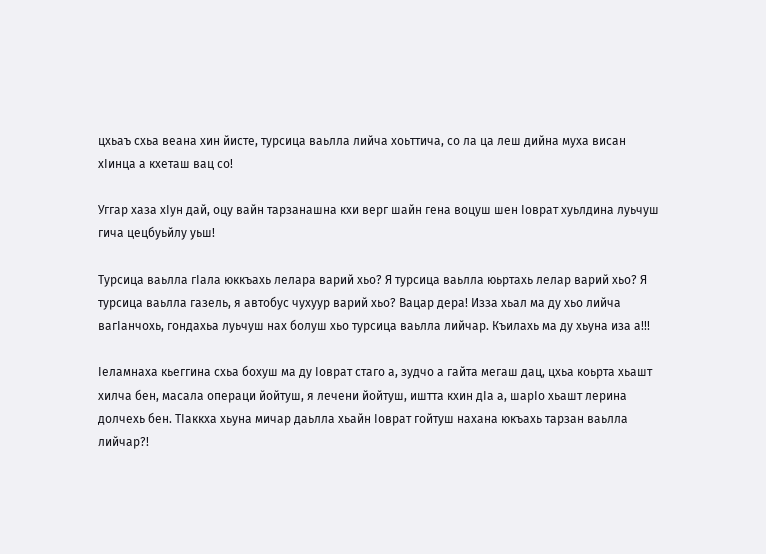цхьаъ схьа веана хин йисте, турсица ваьлла лийча хоьттича, со ла ца леш дийна муха висан хӀинца а кхеташ вац со!

Уггар хаза хӀун дай, оцу вайн тарзанашна кхи верг шайн гена воцуш шен Ӏоврат хуьлдина луьчуш гича цецбуьйлу уьш!

Турсица ваьлла гӀала юккъахь лелара варий хьо? Я турсица ваьлла юьртахь лелар варий хьо? Я турсица ваьлла газель, я автобус чухуур варий хьо? Вацар дера! Изза хьал ма ду хьо лийча вагӀанчохь, гондахьа луьчуш нах болуш хьо турсица ваьлла лийчар. Къилахь ма ду хьуна иза а!!!

Ӏеламнаха кьеггина схьа бохуш ма ду Ӏоврат стаго а, зудчо а гайта мегаш дац, цхьа коьрта хьашт хилча бен, масала операци йойтуш, я лечени йойтуш, иштта кхин дӀа а, шарӀо хьашт лерина долчехь бен. ТӀаккха хьуна мичар даьлла хьайн Ӏоврат гойтуш нахана юкъахь тарзан ваьлла лийчар?!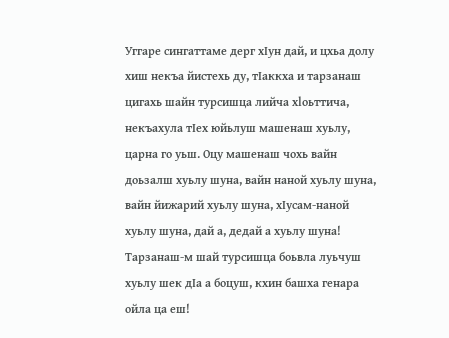Уггаре сингаттаме дерг хӀун дай, и цхьа долу хиш некъа йистехь ду, тӀаккха и тарзанаш цигахь шайн турсишца лийча хlоьттича, некъахула тӀех юйьлуш машенаш хуьлу, царна го уьш. Оцу машенаш чохь вайн доьзалш хуьлу шуна, вайн наной хуьлу шуна, вайн йижарий хуьлу шуна, хӀусам-наной хуьлу шуна, дай а, дедай а хуьлу шуна! Тарзанаш-м шай турсишца боьвла луьчуш хуьлу шек дӀа а боцуш, кхин башха генара ойла ца еш!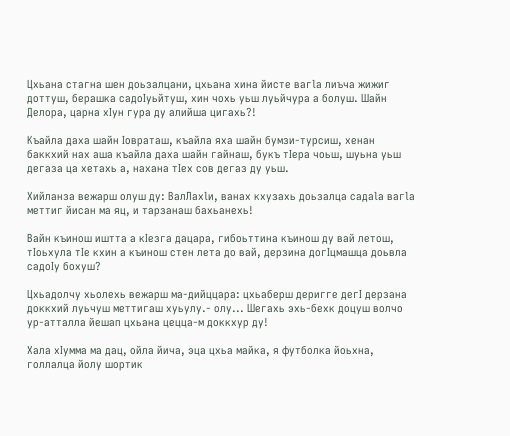Цхьана стагна шен доьзалцани, цхьана хина йисте вагlа лиъча жижиг доттуш, берашка садоӀуьйтуш, хин чохь уьш луьйчура а болуш. Шайн Делора, царна хӀун гура ду алийша цигахь?!

Къайла даха шайн Ӏовраташ, къайла яха шайн бумзи-турсиш, хенан баккхий нах аша къайла даха шайн гайнаш, букъ тӀера чоьш, шуьна уьш дегаза ца хетахь а, нахана тӀех сов дегаз ду уьш.

Хийланза вежарш олуш ду: ВалЛахlи, ванах кхузахь доьзалца садаlа вагlа меттиг йисан ма яц, и тарзанаш бахьанехь!

Вайн къинош иштта а кӀезга дацара, гибоьттина къинош ду вай летош, тӀоьхула тӀе кхин а къинош стен лета до вай, дерзина догӀцмашца доьвла садоӀу бохуш?

Цхьадолчу хьолехь вежарш ма-дийццара: цхьаберш деригге дегӀ дерзана доккхий луьчуш меттигаш хуьулу.- олу... Шегахь эхь-бехк доцуш волчо ур-атталла йешап цхьана цецца-м доккхур ду!

Хала хӀумма ма дац, ойла йича, эца цхьа майка, я футболка йоьхна, голлалца йолу шортик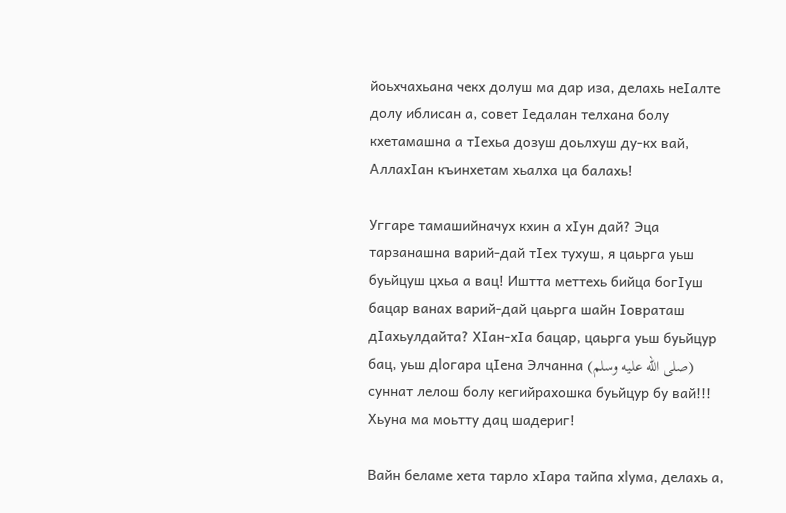йоьхчахьана чекх долуш ма дар иза, делахь неӀалте долу иблисан а, совет Ӏедалан телхана болу кхетамашна а тӀехьа дозуш доьлхуш ду-кх вай, АллахIан къинхетам хьалха ца балахь!

Уггаре тамашийначух кхин а хӀун дай? Эца тарзанашна варий-дай тӀех тухуш, я цаьрга уьш буьйцуш цхьа а вац! Иштта меттехь бийца богӀуш бацар ванах варий-дай цаьрга шайн Ӏовраташ дӀахьулдайта? ХӀан-хӀа бацар, цаьрга уьш буьйцур бац, уьш дlогара цӀена Элчанна (صلى الله عليه وسلم) суннат лелош болу кегийрахошка буьйцур бу вай!!! Хьуна ма моьтту дац шадериг!

Вайн беламе хета тарло хӀара тайпа хlума, делахь а,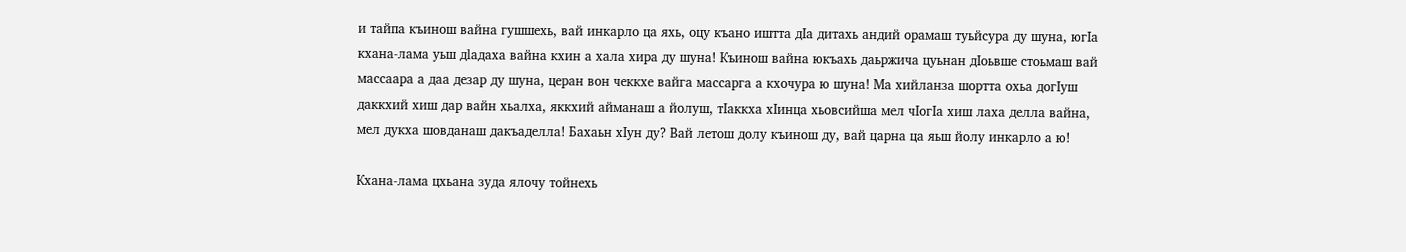и тайпа къинош вайна гушшехь, вай инкарло ца яхь, оцу къано иштта дӀа дитахь андий орамаш туьйсура ду шуна, югӀа кхана-лама уьш дlадаха вайна кхин а хала хира ду шуна! Къинош вайна юкъахь даьржича цуьнан дӀоьвше стоьмаш вай массаара а даа дезар ду шуна, церан вон чеккхе вайга массарга а кхочура ю шуна! Ма хийланза шортта охьа догӀуш даккхий хиш дар вайн хьалха, яккхий айманаш а йолуш, тӀаккха хӀинца хьовсийша мел чӀогӀа хиш лаха делла вайна, мел дукха шовданаш дакъаделла! Бахаьн хӀун ду? Вай летош долу къинош ду, вай царна ца яьш йолу инкарло а ю!

Кхана-лама цхьана зуда ялочу тойнехь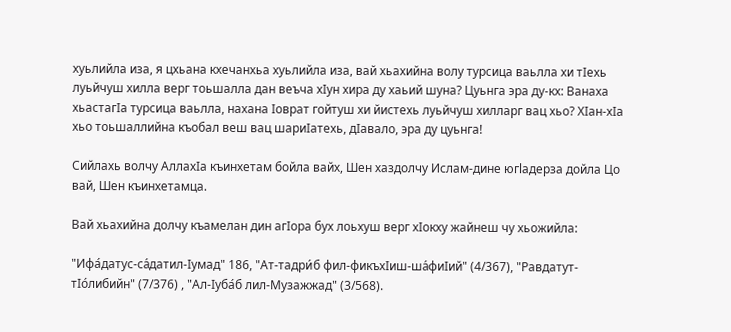хуьлийла иза, я цхьана кхечанхьа хуьлийла иза, вай хьахийна волу турсица ваьлла хи тӀехь луьйчуш хилла верг тоьшалла дан веъча хӀун хира ду хаьий шуна? Цуьнга эра ду-кх: Ванаха хьастагӀа турсица ваьлла, нахана Ӏоврат гойтуш хи йистехь луьйчуш хилларг вац хьо? ХӀан-хӀа хьо тоьшаллийна къобал веш вац шариӀатехь, дӀавало, эра ду цуьнга!

Сийлахь волчу АллахIа къинхетам бойла вайх, Шен хаздолчу Ислам-дине югlадерза дойла Цо вай, Шен къинхетамца.

Вай хьахийна долчу къамелан дин агӀора бух лоьхуш верг хӀокху жайнеш чу хьожийла:

"Ифа́датус-са́датил-Ӏумад" 186, "Ат-тадри́б фил-фикъхӀиш-ша́фиӀий" (4/367), "Равдатут-тӀо́либийн" (7/376) , "Ал-Ӏуба́б лил-Музажжад" (3/568).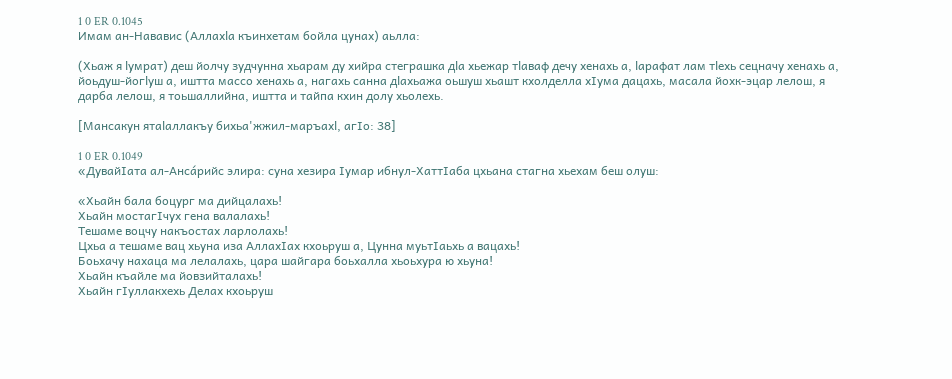1 0 ER 0.1045
Имам ан-Нававис (Аллахlа къинхетам бойла цунах) аьлла:

(Хьаж я lумрат) деш йолчу зудчунна хьарам ду хийра стеграшка дlа хьежар тlаваф дечу хенахь а, lарафат лам тlехь сецначу хенахь а, йоьдуш-йогlуш а, иштта массо хенахь а, нагахь санна дlахьажа оьшуш хьашт кхолделла хIума дацахь, масала йохк-эцар лелош, я дарба лелош, я тоьшаллийна, иштта и тайпа кхин долу хьолехь.

[Мансакун ятаlаллакъу бихьа'жжил-маръахl, агIо: 38]

1 0 ER 0.1049
«ДувайӀата ал-Анса́рийс элира: суна хезира Ӏумар ибнул-ХаттӀаба цхьана стагна хьехам беш олуш:

«Хьайн бала боцург ма дийцалахь!
Хьайн мостагӀчух гена валалахь!
Тешаме воцчу накъостах ларлолахь!
Цхьа а тешаме вац хьуна иза АллахӀах кхоьруш а, Цунна муьтӀаьхь а вацахь!
Боьхачу нахаца ма лелалахь, цара шайгара боьхалла хьоьхура ю хьуна!
Хьайн къайле ма йовзийталахь!
Хьайн гӀуллакхехь Делах кхоьруш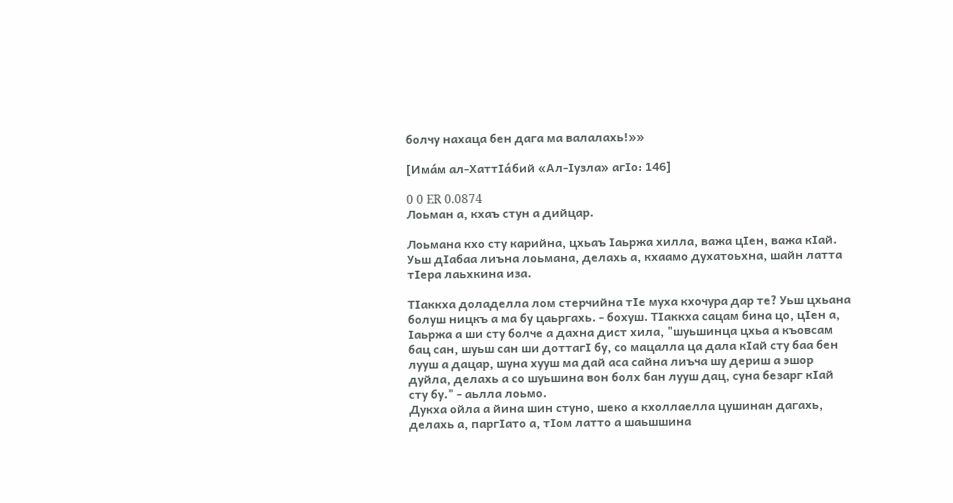болчу нахаца бен дага ма валалахь!»»

[Има́м ал-ХаттӀа́бий «Ал-Ӏузла» агӀо: 146]

0 0 ER 0.0874
Лоьман а, кхаъ стун а дийцар.

Лоьмана кхо сту карийна, цхьаъ Iаьржа хилла, важа цIен, важа кIай. Уьш дӀабаа лиъна лоьмана, делахь а, кхаамо духатоьхна, шайн латта тӀера лаьхкина иза.

ТIаккха доладелла лом стерчийна тIе муха кхочура дар те? Уьш цхьана болуш ницкъ а ма бу цаьргахь. - бохуш. ТIаккха сацам бина цо, цIен а, Iаьржа а ши сту болче а дахна дист хила, "шуьшинца цхьа а къовсам бац сан, шуьш сан ши доттагI бу, со мацалла ца дала кIай сту баа бен лууш а дацар, шуна хууш ма дай аса сайна лиъча шу дериш а эшор дуйла, делахь а со шуьшина вон болх бан лууш дац, суна безарг кIай сту бу." - аьлла лоьмо.
Дукха ойла а йина шин стуно, шеко а кхоллаелла цушинан дагахь, делахь а, паргIато а, тIом латто а шаьшшина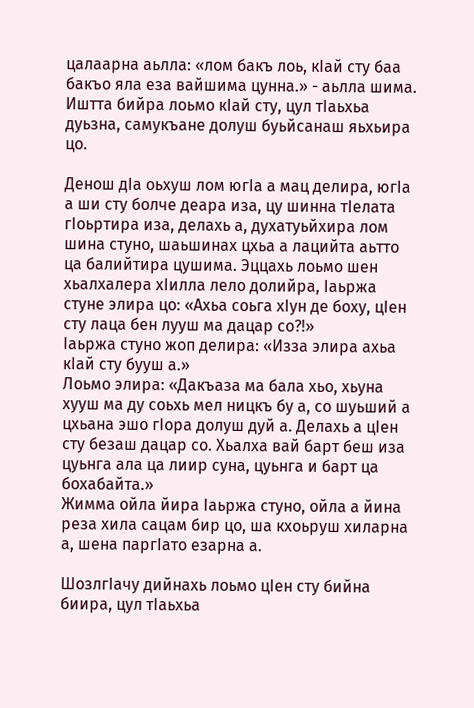цалаарна аьлла: «лом бакъ лоь, кIай сту баа бакъо яла еза вайшима цунна.» - аьлла шима.
Иштта бийра лоьмо кIай сту, цул тIаьхьа дуьзна, самукъане долуш буьйсанаш яьхьира цо.

Денош дIа оьхуш лом югIа а мац делира, югIа а ши сту болче деара иза, цу шинна тIелата гIоьртира иза, делахь а, духатуьйхира лом шина стуно, шаьшинах цхьа а лацийта аьтто ца балийтира цушима. Эццахь лоьмо шен хьалхалера хIилла лело долийра, Iаьржа стуне элира цо: «Ахьа соьга хIун де боху, цIен сту лаца бен лууш ма дацар со?!»
Iаьржа стуно жоп делира: «Изза элира ахьа кIай сту бууш а.»
Лоьмо элира: «Дакъаза ма бала хьо, хьуна хууш ма ду соьхь мел ницкъ бу а, со шуьший а цхьана эшо гIора долуш дуй а. Делахь а цIен сту безаш дацар со. Хьалха вай барт беш иза цуьнга ала ца лиир суна, цуьнга и барт ца бохабайта.»
Жимма ойла йира Iаьржа стуно, ойла а йина реза хила сацам бир цо, ша кхоьруш хиларна а, шена паргIато езарна а.

ШозлгIачу дийнахь лоьмо цIен сту бийна биира, цул тIаьхьа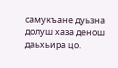самукъане дуьзна долуш хаза денош даьхьира цо.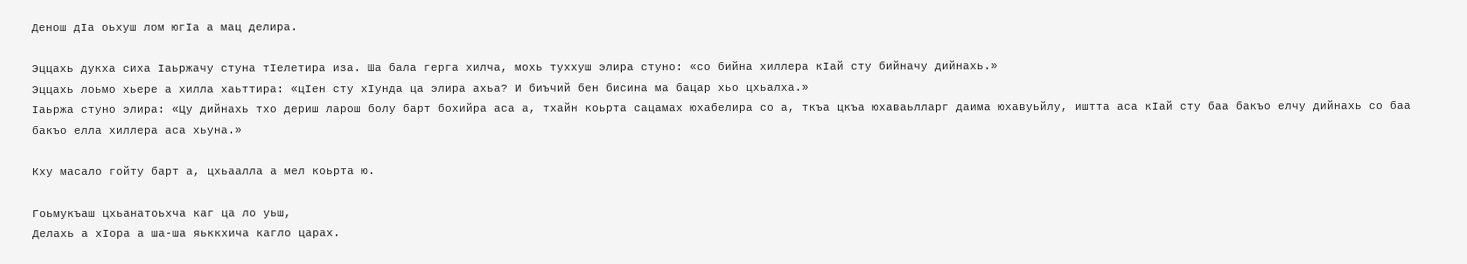Денош дIа оьхуш лом югIа а мац делира.

Эццахь дукха сиха Iаьржачу стуна тIелетира иза. Ша бала герга хилча, мохь туххуш элира стуно: «со бийна хиллера кIай сту бийначу дийнахь.»
Эццахь лоьмо хьере а хилла хаьттира: «цIен сту хIунда ца элира ахьа? И биъчий бен бисина ма бацар хьо цхьалха.»
Iаьржа стуно элира: «Цу дийнахь тхо дериш ларош болу барт бохийра аса а, тхайн коьрта сацамах юхабелира со а, ткъа цкъа юхаваьлларг даима юхавуьйлу, иштта аса кIай сту баа бакъо елчу дийнахь со баа бакъо елла хиллера аса хьуна.»

Кху масало гойту барт а, цхьаалла а мел коьрта ю.

Гоьмукъаш цхьанатоьхча каг ца ло уьш,
Делахь а хIора а ша-ша яьккхича кагло царах.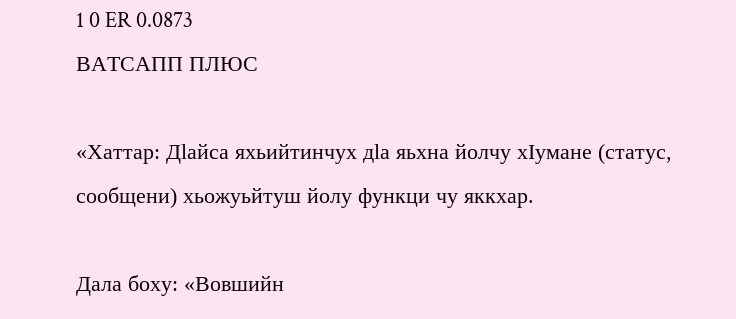1 0 ER 0.0873
ВАТСАПП ПЛЮС

«Хаттар: Дlайса яхьийтинчух дlа яьхна йолчу хӀумане (статус, сообщени) хьожуьйтуш йолу функци чу яккхар.

Дала боху: «Вовшийн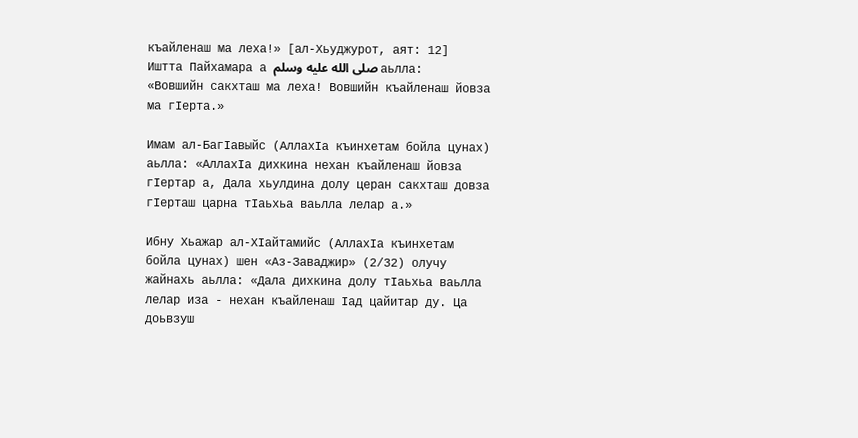къайленаш ма леха!» [ал-Хьуджурот, аят: 12]
Иштта Пайхамара а صلى الله عليه وسلم аьлла: «Вовшийн сакхташ ма леха! Вовшийн къайленаш йовза ма гӀерта.»

Имам ал-БагӀавыйс (АллахӀа къинхетам бойла цунах) аьлла: «АллахӀа дихкина нехан къайленаш йовза гӀертар а, Дала хьулдина долу церан сакхташ довза гӀерташ царна тӀаьхьа ваьлла лелар а.»

Ибну Хьажар ал-ХӀайтамийс (АллахӀа къинхетам бойла цунах) шен «Аз-Заваджир» (2/32) олучу жайнахь аьлла: «Дала дихкина долу тӀаьхьа ваьлла лелар иза - нехан къайленаш Ӏад цайитар ду. Ца доьвзуш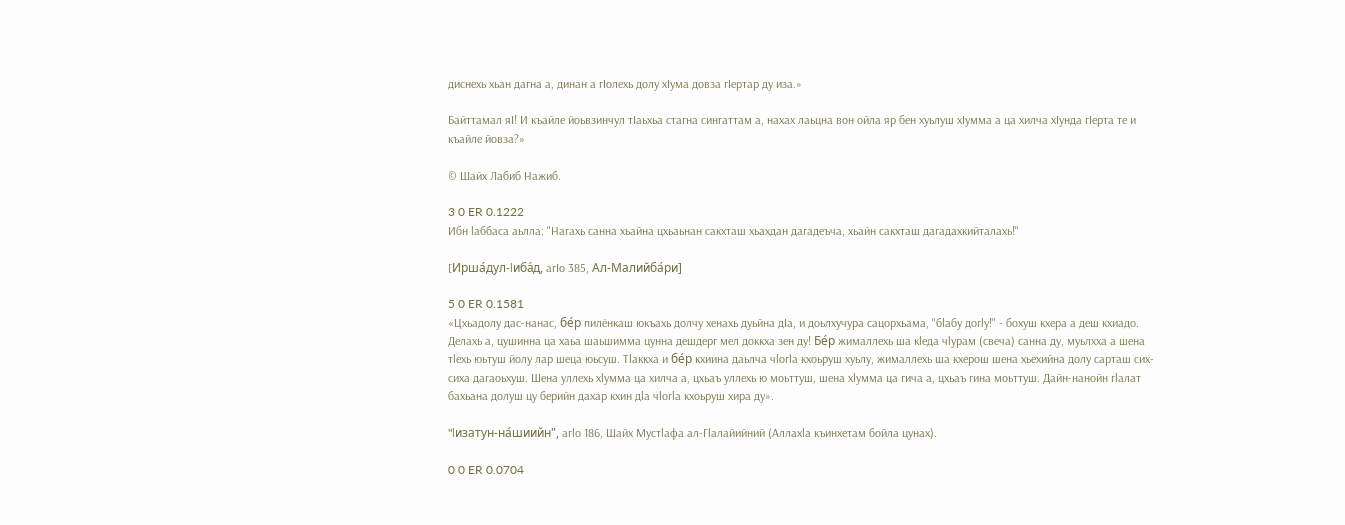диснехь хьан дагна а, динан а гӀолехь долу хӀума довза гӀертар ду иза.»

Байттамал яӀ! И къайле йоьвзинчул тӀаьхьа стагна сингаттам а, нахах лаьцна вон ойла яр бен хуьлуш хӀумма а ца хилча хӀунда гӀерта те и къайле йовза?»

© Шайх Лабиб Нажиб.

3 0 ER 0.1222
Ибн lаббаса аьлла: "Нагахь санна хьайна цхьаьнан сакхташ хьахдан дагадеъча, хьайн сакхташ дагадахкийталахь!"

[Ирша́дул-lиба́д, агIо 385, Ал-Малийба́ри]

5 0 ER 0.1581
«Цхьадолу дас-нанас, бе́р пилёнкаш юкъахь долчу хенахь дуьйна дIа, и доьлхучура сацорхьама, "бlабу догlу!" - бохуш кхера а деш кхиадо. Делахь а, цушинна ца хаьа шаьшимма цунна дешдерг мел доккха зен ду! Бе́р жималлехь ша кlеда чlурам (свеча) санна ду, муьлхха а шена тlехь юьтуш йолу лар шеца юьсуш. Тlаккха и бе́р кхиина даьлча чlогlа кхоьруш хуьлу, жималлехь ша кхерош шена хьехийна долу сарташ сих-сиха дагаоьхуш. Шена уллехь хlумма ца хилча а, цхьаъ уллехь ю моьттуш, шена хlумма ца гича а, цхьаъ гина моьттуш. Дайн-нанойн гlалат бахьана долуш цу берийн дахар кхин дlа чlогlа кхоьруш хира ду».

"lизатун-на́шиийн", агlо 186, Шайх Мустlафа ал-Гlалайийний (Аллахlа къинхетам бойла цунах).

0 0 ER 0.0704